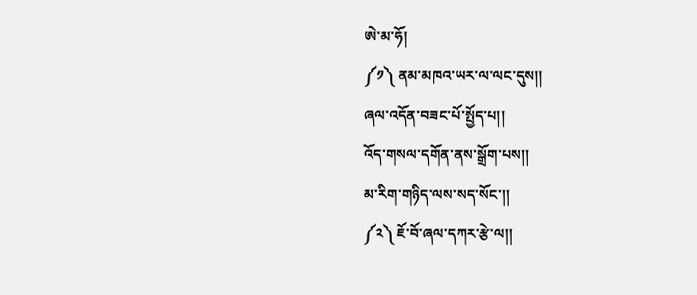ཨེ་མ་ཧོ།
༼༡༽ ནམ་མཁའ་ཡར་ལ་ལང་དུས།།
ཞལ་འདོན་བཟང་པོ་སྤྱོད་པ།།
འོད་གསལ་དགོན་ནས་སྒྲོག་པས།།
མ་རིག་གཉིད་ལས་སད་སོང་།།
༼༢༽ ཇོ་བོ་ཞལ་དཀར་རྩེ་ལ།།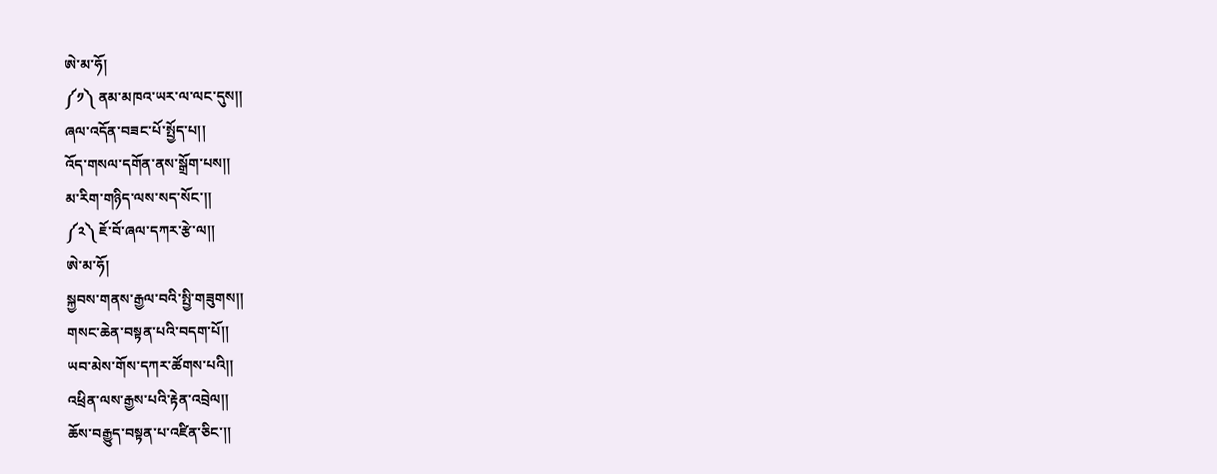ཨེ་མ་ཧོ།
༼༡༽ ནམ་མཁའ་ཡར་ལ་ལང་དུས།།
ཞལ་འདོན་བཟང་པོ་སྤྱོད་པ།།
འོད་གསལ་དགོན་ནས་སྒྲོག་པས།།
མ་རིག་གཉིད་ལས་སད་སོང་།།
༼༢༽ ཇོ་བོ་ཞལ་དཀར་རྩེ་ལ།།
ཨེ་མ་ཧོ།
སྐྱབས་གནས་རྒྱལ་བའི་སྤྱི་གཟུགས།།
གསང་ཆེན་བསྟན་པའི་བདག་པོ།།
ཡབ་མེས་གོས་དཀར་ཚོགས་པའི།།
འཕྲིན་ལས་རྒྱས་པའི་རྟེན་འབྲེལ།།
ཆོས་བརྒྱུད་བསྟན་པ་འཛིན་ཅིང་།།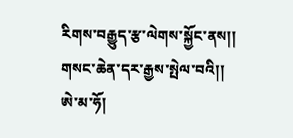རིགས་བརྒྱུད་རྩ་ལེགས་སྐྱོང་ནས།།
གསང་ཆེན་དར་རྒྱས་སྤེལ་བའི།།
ཨེ་མ་ཧོ།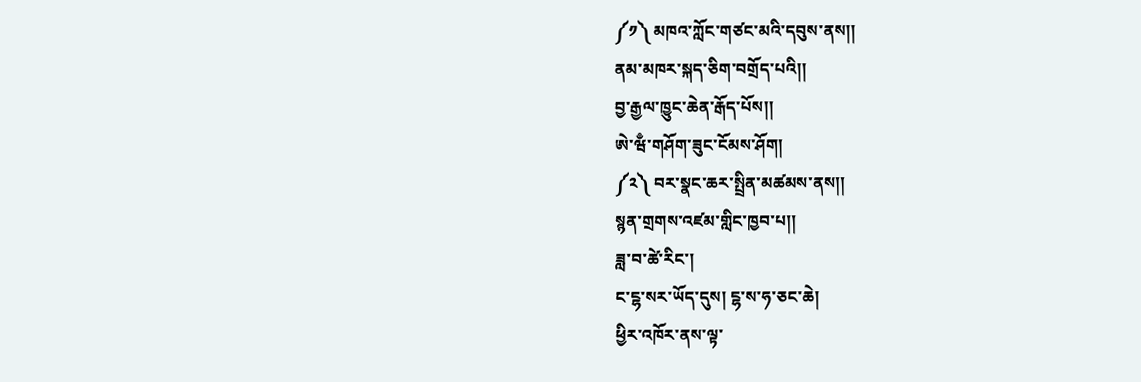༼༡༽ མཁའ་ཀློང་གཙང་མའི་དབུས་ནས།།
ནམ་མཁར་སྐད་ཅིག་བགྲོད་པའི།།
བྱ་རྒྱལ་ཁྱུང་ཆེན་རྒོད་པོས།།
ཨེ་ཝྃ་གཤོག་ཟུང་ངོམས་ཤོག།
༼༢༽ བར་སྣང་ཆར་སྤྲིན་མཚམས་ནས།།
སྙན་གྲགས་འཛམ་གླིང་ཁྱབ་པ།།
ཟླ་བ་ཚེ་རིང་།
ང་ངྷ་སར་ཡོད་དུས། ངྷ་ས་ཧ་ཅང་ཆེ།
ཕྱིར་འཁོར་ནས་ལྟ་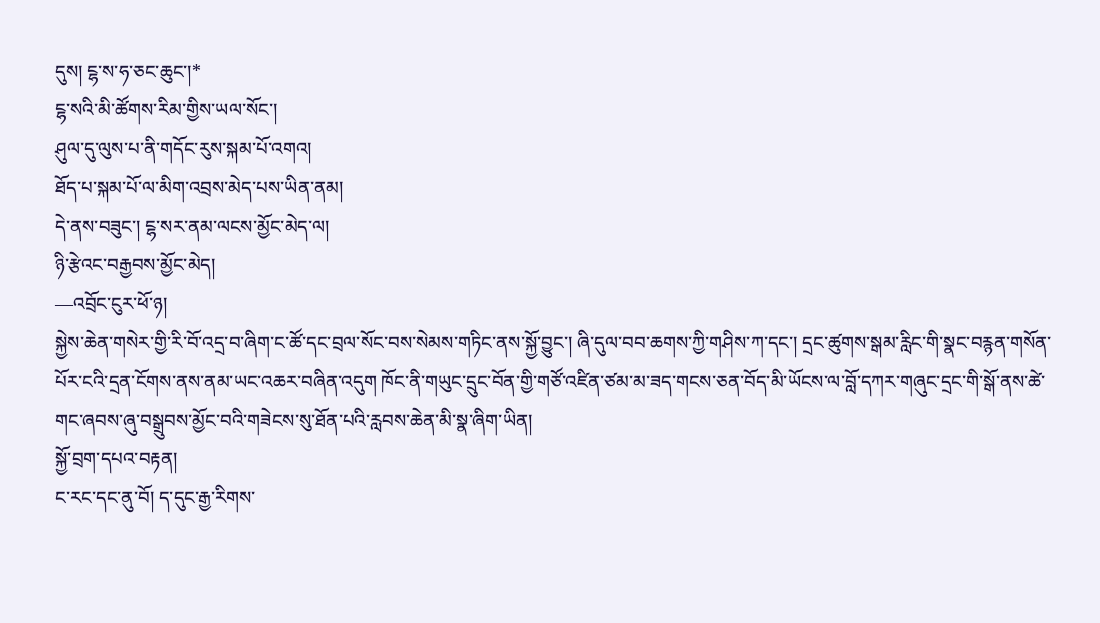དུས། ངྷ་ས་ཧ་ཅང་ཆུང་།*
ངྷ་སའི་མི་ཚོགས་རིམ་གྱིས་ཡལ་སོང་།
ཤུལ་དུ་ལུས་པ་ནི་གདོང་རུས་སྐམ་པོ་འགའ།
ཐོད་པ་སྐམ་པོ་ལ་མིག་འབྲས་མེད་པས་ཡིན་ནམ།
དེ་ནས་བཟུང་། ངྷ་སར་ནམ་ལངས་མྱོང་མེད་ལ།
ཉི་རྩེའང་བརྒྱབས་མྱོང་མེད།
—འབྲོང་ངུར་ཕོ་ཉ།
སྐྱེས་ཆེན་གསེར་གྱི་རི་བོ་འདྲ་བ་ཞིག་ང་ཚོ་དང་བྲལ་སོང་བས་སེམས་གཏིང་ནས་སྐྱོ་བྱུང་། ཞི་དུལ་བབ་ཆགས་ཀྱི་གཤིས་ཀ་དང་། དྲང་ཚུགས་སྒམ་རླིང་གི་སྣང་བརྙན་གསོན་པོར་ངའི་དྲན་ངོགས་ནས་ནམ་ཡང་འཆར་བཞིན་འདུག ཁོང་ནི་གཡུང་དྲུང་བོན་གྱི་གཙོ་འཛིན་ཙམ་མ་ཟད་གངས་ཅན་བོད་མི་ཡོངས་ལ་བློ་དཀར་གཞུང་དྲང་གི་སྒོ་ནས་ཚེ་གང་ཞབས་ཞུ་བསྒྲུབས་མྱོང་བའི་གཟེངས་སུ་ཐོན་པའི་རླབས་ཆེན་མི་སྣ་ཞིག་ཡིན།
སྐྱོ་བྲག་དཔའ་བརྟན།
ང་རང་དང་ནུ་བོ། ད་དུང་རྒྱ་རིགས་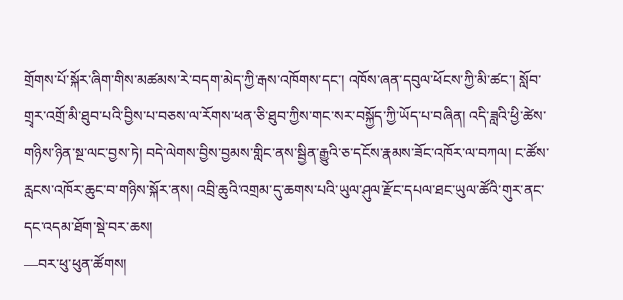གྲོགས་པོ་སྐོར་ཞིག་གིས་མཚམས་རེ་བདག་མེད་ཀྱི་རྒས་འཁོགས་དང་། འཁོས་ཞན་དབུལ་ཕོངས་ཀྱི་མི་ཚང་། སློབ་གྲྭར་འགྲོ་མི་ཐུབ་པའི་བྱིས་པ་བཅས་ལ་རོགས་ཕན་ཅི་ཐུབ་ཀྱིས་གང་སར་བསྐྱོད་ཀྱི་ཡོད་པ་བཞིན། འདི་ཟླའི་ཕྱི་ཚེས་གཉིས་ཉིན་སྔ་ལང་བྱས་ཏེ། བདེ་ལེགས་བྱིས་བྱམས་གླིང་ནས་སྦྱིན་རྒྱུའི་ཅ་དངོས་རྣམས་ཟོང་འཁོར་ལ་བཀལ། ང་ཚོས་རླངས་འཁོར་ཆུང་བ་གཉིས་སྐོར་ནས། འབྲི་ཆུའི་འགྲམ་དུ་ཆགས་པའི་ཡུལ་ཤུལ་རྫོང་དཔལ་ཐང་ཡུལ་ཚོའི་གུར་ནང་དང་འདམ་ཐོག་སྡེ་བར་ཆས།
—བར་ཕུ་ཕུན་ཚོགས།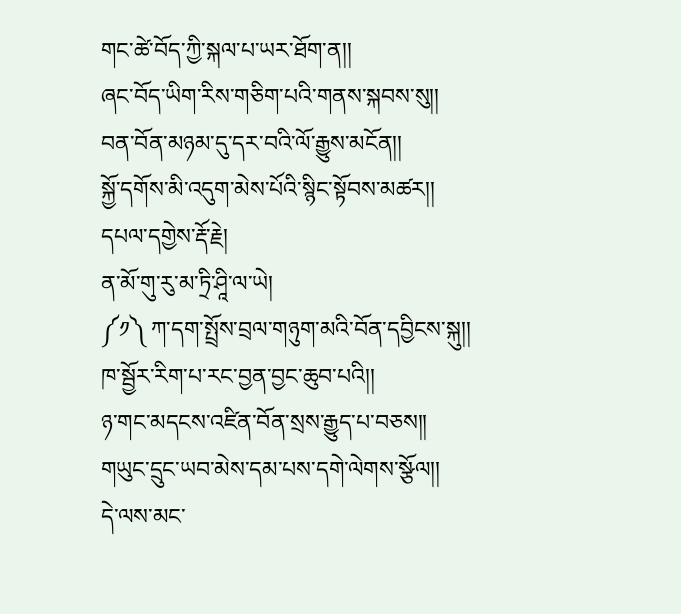གང་ཚེ་བོད་ཀྱི་སྐལ་པ་ཡར་ཐོག་ན།།
ཞང་བོད་ཡིག་རིས་གཅིག་པའི་གནས་སྐབས་སུ།།
བན་བོན་མཉམ་དུ་དར་བའི་ལོ་རྒྱུས་མངོན།།
སྐྱོ་དགོས་མི་འདུག་མེས་པོའི་སྙིང་སྟོབས་མཚར།།
དཔལ་དགྱེས་རྡོ་རྗེ།
ན་མོ་གུ་རུ་མ་ཏྲི་ཤཱི་ལ་ཡེ།
༼༡༽ ཀ་དག་སྤྲོས་བྲལ་གཉུག་མའི་བོན་དབྱིངས་སྐུ།།
ཁ་སྦྱོར་རིག་པ་རང་བྱན་བྱང་ཆུབ་པའི།།
ཉ་གང་མདངས་འཛིན་བོན་སྲས་རྒྱུད་པ་བཅས།།
གཡུང་དྲུང་ཡབ་མེས་དམ་པས་དགེ་ལེགས་སྩོལ།།
དེ་ལས་མང་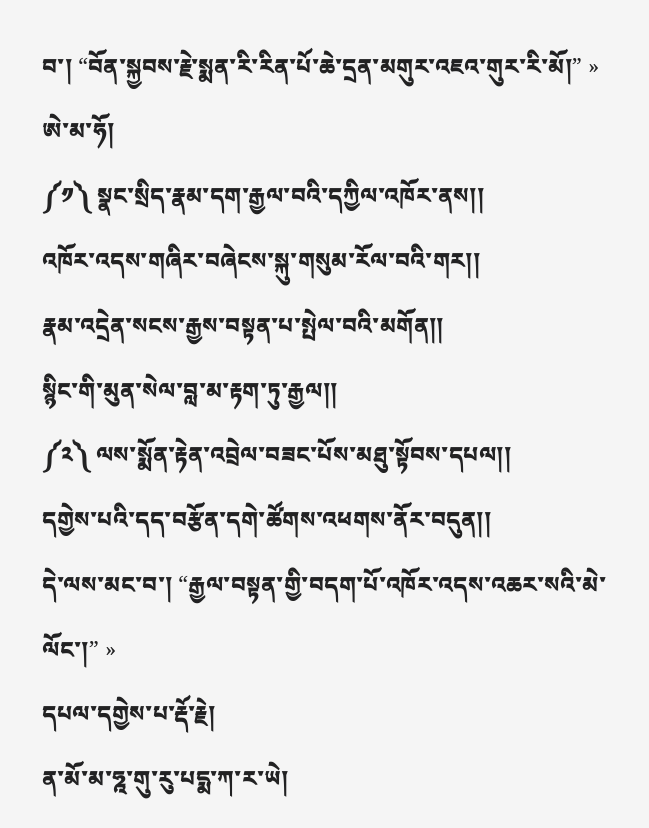བ་། “བོན་སྐྱབས་རྗེ་སྨན་རི་རིན་པོ་ཆེ་དྲན་མགུར་འཇའ་གུར་རི་མོ།” »
ཨེ་མ་ཧོ།
༼༡༽ སྣང་སྲིད་རྣམ་དག་རྒྱལ་བའི་དཀྱིལ་འཁོར་ནས།།
འཁོར་འདས་གཞིར་བཞེངས་སྐུ་གསུམ་རོལ་བའི་གར།།
རྣམ་འདྲེན་སངས་རྒྱས་བསྟན་པ་སྤེལ་བའི་མགོན།།
སྙིང་གི་མུན་སེལ་བླ་མ་རྟག་ཏུ་རྒྱལ།།
༼༢༽ ལས་སྨོན་རྟེན་འབྲེལ་བཟང་པོས་མཐུ་སྟོབས་དཔལ།།
དགྱེས་པའི་དད་བརྩོན་དགེ་ཚོགས་འཕགས་ནོར་བདུན།།
དེ་ལས་མང་བ་། “རྒྱལ་བསྟན་གྱི་བདག་པོ་འཁོར་འདས་འཆར་སའི་མེ་ལོང་།” »
དཔལ་དགྱེས་པ་རྡོ་རྗེ།
ན་མོ་མ་ཧྰ་གུ་རུ་པདྨ་ཀ་ར་ཡེ།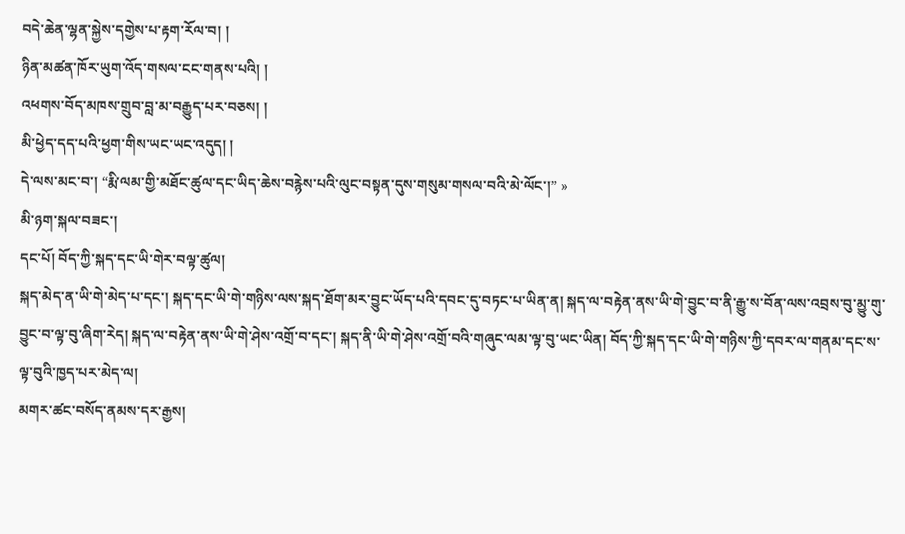བདེ་ཆེན་ལྷན་སྐྱེས་དགྱེས་པ་རྟག་རོལ་བ། །
ཉིན་མཚན་ཁོར་ཡུག་འོད་གསལ་ངང་གནས་པའི། །
འཕགས་བོད་མཁས་གྲུབ་བླ་མ་བརྒྱུད་པར་བཅས། །
མི་ཕྱེད་དད་པའི་ཕྱག་གིས་ཡང་ཡང་འདུད། །
དེ་ལས་མང་བ་། “རྨི་ལམ་གྱི་མཐོང་ཚུལ་དང་ཡིད་ཆེས་བརྙེས་པའི་ལུང་བསྟན་དུས་གསུམ་གསལ་བའི་མེ་ལོང་།” »
མི་ཉག་སྐལ་བཟང་།
དང་པོ། བོད་ཀྱི་སྐད་དང་ཡི་གེར་བལྟ་ཚུལ།
སྐད་མེད་ན་ཡི་གེ་མེད་པ་དང་། སྐད་དང་ཡི་གེ་གཉིས་ལས་སྐད་ཐོག་མར་བྱུང་ཡོད་པའི་དབང་དུ་བཏང་པ་ཡིན་ན། སྐད་ལ་བརྟེན་ནས་ཡི་གེ་བྱུང་བ་ནི་རྒྱུ་ས་བོན་ལས་འབྲས་བུ་མྱུ་གུ་བྱུང་བ་ལྟ་བུ་ཞིག་རེད། སྐད་ལ་བརྟེན་ནས་ཡི་གེ་ཤེས་འགྲོ་བ་དང་། སྐད་ནི་ཡི་གེ་ཤེས་འགྲོ་བའི་གཞུང་ལམ་ལྟ་བུ་ཡང་ཡིན། བོད་ཀྱི་སྐད་དང་ཡི་གེ་གཉིས་ཀྱི་དབར་ལ་གནམ་དང་ས་ལྟ་བུའི་ཁྱད་པར་མེད་ལ།
མགར་ཚང་བསོད་ནམས་དར་རྒྱས།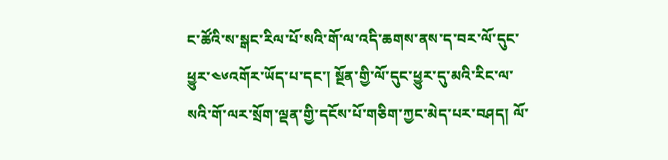ང་ཚོའི་ས་སྒང་རིལ་པོ་སའི་གོ་ལ་འདི་ཆགས་ནས་ད་བར་ལོ་དུང་ཕྱུར་༤༦འགོར་ཡོད་པ་དང་། སྔོན་གྱི་ལོ་དུང་ཕྱུར་དུ་མའི་རིང་ལ་སའི་གོ་ལར་སྲོག་ལྡན་གྱི་དངོས་པོ་གཅིག་ཀྱང་མེད་པར་བཤད། ལོ་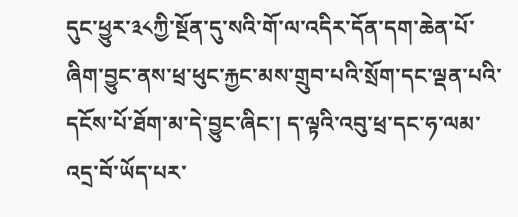དུང་ཕྱུར་༣༨ཀྱི་སྔོན་དུ་སའི་གོ་ལ་འདིར་དོན་དག་ཆེན་པོ་ཞིག་བྱུང་ནས་ཕྲ་ཕུང་རྐྱང་མས་གྲུབ་པའི་སྲོག་དང་ལྡན་པའི་དངོས་པོ་ཐོག་མ་དེ་བྱུང་ཞིང་། ད་ལྟའི་འབུ་ཕྲ་དང་ཧ་ལམ་འདྲ་བོ་ཡོད་པར་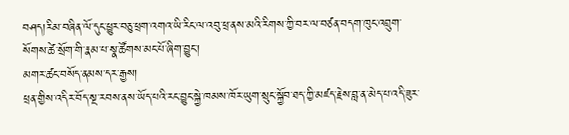བཤད།རིམ་བཞིན་ལོ་དུང་ཕྱུར་བཅུ་ཕྲག་འགའ་ཡི་རིང་ལ་འབུ་ཕྲ་ནས་མའི་རིགས་ཀྱི་བར་ལ་བཙན་བདག་ཁུང་འབྲུག་སོགས་ཚེ་སྲོག་གི་རྣམ་པ་སྣ་ཚོགས་མང་པོ་ཞིག་བྱུང་།
མགར་ཚང་བསོད་ནམས་དར་རྒྱས།
ཕྲན་གྱིས་འདིར་བོད་སྔ་རབས་ནས་ཡོད་པའི་རང་བྱུང་སྐྱེ་ཁམས་ཁོར་ཡུག་སྲུང་སྐྱོབ་ཐད་ཀྱི་མཛད་རྗེས་བླ་ན་མེད་པ་འདི་ཟུར་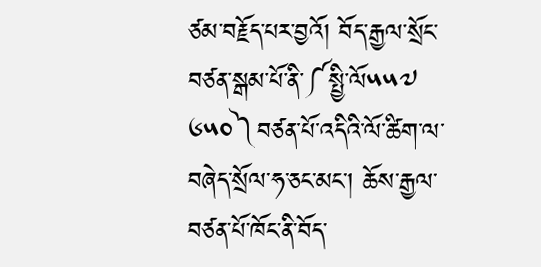ཙམ་བརྗོད་པར་བྱའོ། བོད་རྒྱལ་སྲོང་བཙན་སྒམ་པོ་ནི་༼སྤྱི་ལོ༥༥༧ ༦༥༠༽བཙན་པོ་འདིའི་ལོ་ཚིག་ལ་བཞེད་སྲོལ་ཧ་ཅང་མང་། ཆོས་རྒྱལ་བཙན་པོ་ཁོང་ནི་བོད་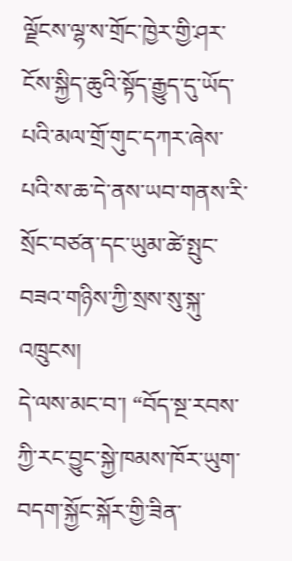ལྗོངས་ལྷ་ས་གྲོང་ཁྱེར་གྱི་ཤར་ངོས་སྐྱིད་ཆུའི་སྟོད་རྒྱུད་དུ་ཡོད་པའི་མལ་གྲོ་གུང་དཀར་ཞེས་པའི་ས་ཆ་དེ་ནས་ཡབ་གནས་རི་སྲོང་བཙན་དང་ཡུམ་ཚེ་སྤུང་བཟའ་གཉིས་ཀྱི་སྲས་སུ་སྐུ་འཁྲུངས།
དེ་ལས་མང་བ་། “བོད་སྔ་རབས་ཀྱི་རང་བྱུང་སྐྱེ་ཁམས་ཁོར་ཡུག་བདག་སྐྱོང་སྐོར་གྱི་ཟིན་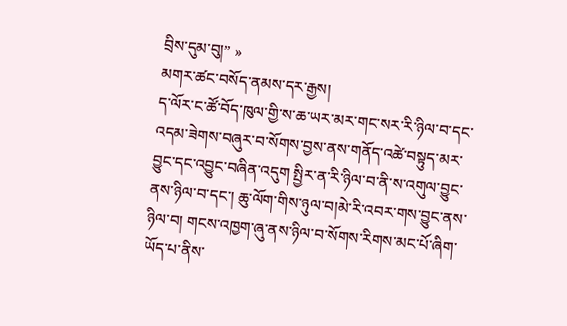བྲིས་དུམ་བུ།” »
མགར་ཚང་བསོད་ནམས་དར་རྒྱས།
ད་ལོར་ང་ཚོ་བོད་ཁུལ་གྱི་ས་ཆ་ཡར་མར་གང་སར་རི་ཉིལ་བ་དང་འདམ་ཟེགས་བཞུར་བ་སོགས་བྱས་ནས་གནོད་འཚེ་བསྟུད་མར་བྱུང་དང་འབྱུང་བཞིན་འདུག སྤྱིར་ན་རི་ཉིལ་བ་ནི་ས་འགུལ་བྱུང་ནས་ཉིལ་བ་དང་། ཆུ་ལོག་གིས་ཉུལ་བ།མེ་རི་འབར་གས་བྱུང་ནས་ཉིལ་བ། གངས་འཁྱག་ཞུ་ནས་ཉིལ་བ་སོགས་རིགས་མང་པོ་ཞིག་ཡོད་པ་ནིས་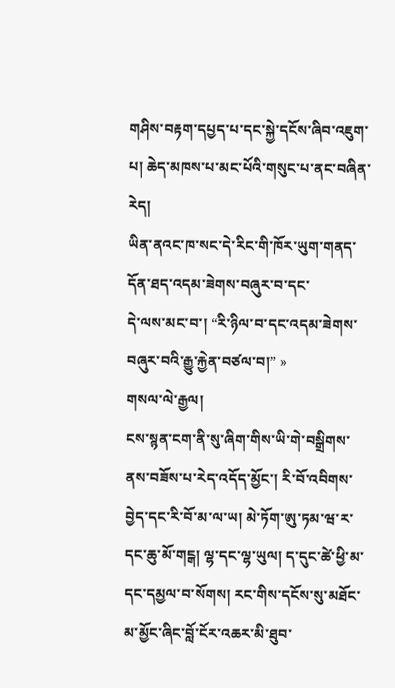གཤིས་བརྟག་དཔྱད་པ་དང་སྐྱེ་དངོས་ཞིབ་འཇུག་པ། ཆེད་མཁས་པ་མང་པོའི་གསུང་པ་ནང་བཞིན་རེད།
ཡིན་ནའང་ཁ་སང་དེ་རིང་གི་ཁོར་ཡུག་གནད་དོན་ཐད་འདམ་ཟེགས་བཞུར་བ་དང་
དེ་ལས་མང་བ་། “རི་ཉིལ་བ་དང་འདམ་ཟེགས་བཞུར་བའི་རྒྱུ་རྐྱེན་བཙལ་བ།” »
གསལ་ལེ་རྒྱལ།
ངས་སྙན་ངག་ནི་སུ་ཞིག་གིས་ཡི་གེ་བསྒྲིགས་ནས་བཟོས་པ་རེད་འདོད་མྱོང་། རི་བོ་འབིགས་བྱེད་དང་རི་བོ་མ་ལ་ཡ། མེ་ཏོག་ཨུ་ཏམ་ཝ་ར་དང་ཆུ་མོ་གངྒ། ལྷ་དང་ལྷ་ཡུལ། ད་དུང་ཚེ་ཕྱི་མ་དང་དམྱལ་བ་སོགས། རང་གིས་དངོས་སུ་མཐོང་མ་མྱོང་ཞིང་བློ་ངོར་འཆར་མི་ཐུབ་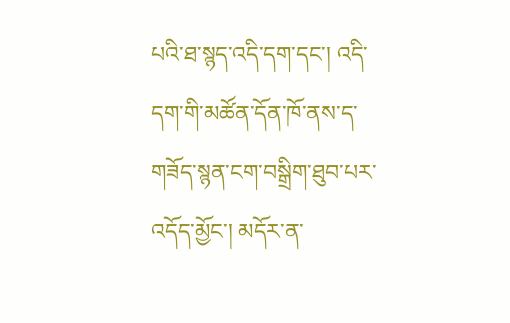པའི་ཐ་སྙད་འདི་དག་དང་། འདི་དག་གི་མཚོན་དོན་ཁོ་ནས་ད་གཟོད་སྙན་ངག་བསྒྲིག་ཐུབ་པར་འདོད་མྱོང་། མདོར་ན་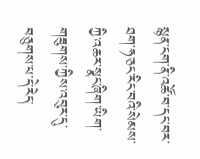སྙན་ངག་ནི་འཚོ་བ་དང་བར་ཐག་ཧ་ཅང་རིང་བའི་སེམས་ཀྱི་འཆར་སྣང་ཞིག་ཡིག་གཟུགས་ཀྱིས་འབུར་དུ་བཅུགས་པ་དེ་རེད་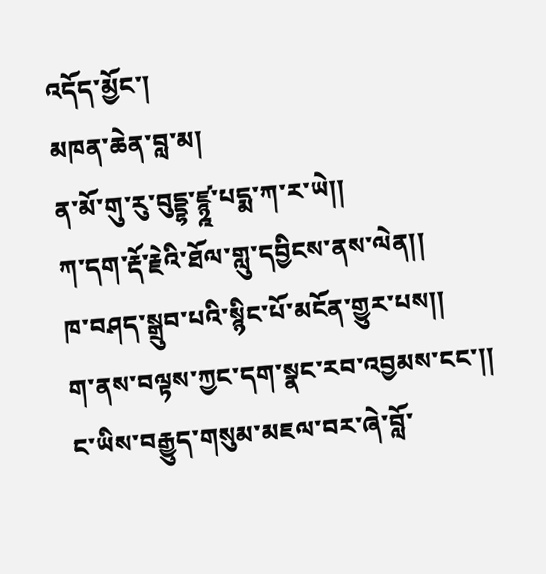འདོད་མྱོང་།
མཁན་ཆེན་བླ་མ།
ན་མོ་གུ་རུ་བུདྡྷ་ཛྙྰ་པདྨ་ཀ་ར་ཡེ།།
ཀ་དག་རྡོ་རྗེའི་ཐོལ་གླུ་དབྱིངས་ནས་ལེན།།
ཁ་བཤད་སྒྲུབ་པའི་སྙིང་པོ་མངོན་གྱུར་པས།།
ག་ནས་བལྟས་ཀྱང་དག་སྣང་རབ་འབྱམས་ངང་།།
ང་ཡིས་བརྒྱུད་གསུམ་མཇལ་བར་ཞེ་བློ་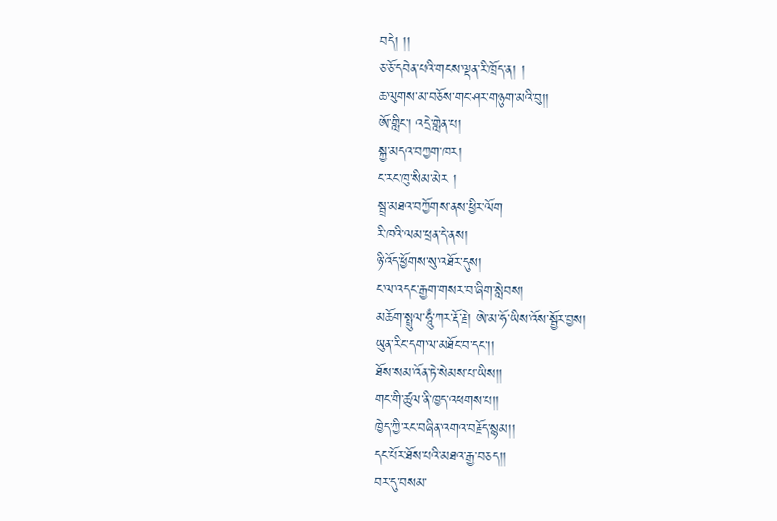བདེ། །།
ཅ་ཅོ་དབེན་པའི་གངས་ལྡན་རི་ཁྲོད་ན། །
ཆ་ལུགས་མ་བཅོས་གང་ཤར་གཉུག་མའི་བུ།།
ཨོ་གླིང་། འདྲེ་གླེན་པ།
སྐྱ་མདའ་བཀྱག་ཁར།
ང་རང་ཁུ་སིམ་མེར །
སྦྲ་མཐའ་བཀྱོགས་ནས་ཕྱིར་ལོག
རི་ཁའི་ལམ་ཕྲན་དེ་ནས།
ཉི་འོད་ཕྱོགས་སུ་འཐོར་དུས།
ང་ལ་འདང་རྒྱག་གསར་བ་ཞིག་སླེབས།
མཆོག་སྤྲུལ་ཧཱུྃ་ཀར་རྡོ་རྗེ། ཨེ་མ་ཧོ་ཡིས་འོས་སྦྱོར་བྱས།
ཡུན་རིང་དག་ལ་མཐོང་བ་དང་།།
ཐོས་སམ་འོན་ཏེ་སེམས་པ་ཡིས།།
གང་གི་ཚུལ་ནི་ཁྱད་འཕགས་པ།།
ཁྱེད་ཀྱི་རང་བཞིན་འགའ་བརྗོད་སྙམ།།
དང་པོར་ཐོས་པའི་མཐའ་རྒྱ་བཅད།།
བར་དུ་བསམ་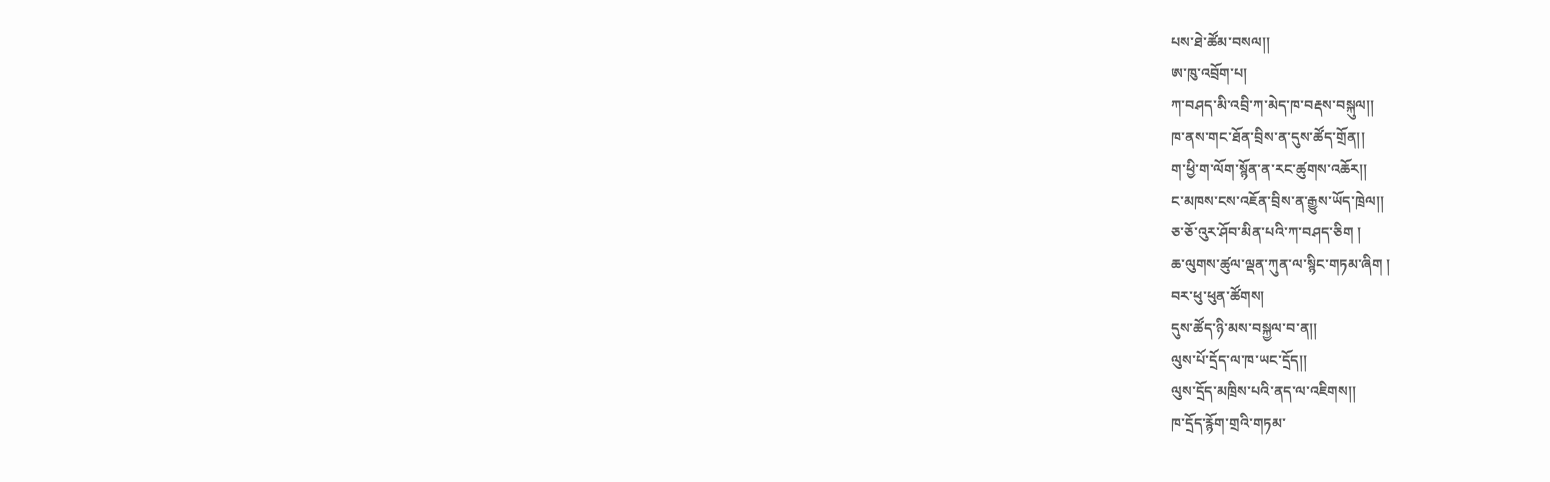པས་ཐེ་ཚོམ་བསལ།།
ཨ་ཁུ་འབྲོག་པ།
ཀ་བཤད་མི་འབྲི་ཀ་མེད་ཁ་བརྡས་བསྐུལ།།
ཁ་ནས་གང་ཐོན་བྲིས་ན་དུས་ཚོད་གྲོན།།
ག་ཕྱི་ག་ལོག་སྙོན་ན་རང་ཚུགས་འཆོར།།
ང་མཁས་ངས་འཇོན་བྲིས་ན་རྒྱུས་ཡོད་ཁྲེལ།།
ཅ་ཅོ་འུར་ཤོབ་མིན་པའི་ཀ་བཤད་ཅིག །
ཆ་ལུགས་ཚུལ་ལྡན་ཀུན་ལ་སྙིང་གཏམ་ཞིག །
བར་ཕུ་ཕུན་ཚོགས།
དུས་ཚོད་ཉི་མས་བསྐྱལ་བ་ན།།
ལུས་པོ་དྲོད་ལ་ཁ་ཡང་དྲོད།།
ལུས་དྲོད་མཁྲིས་པའི་ནད་ལ་འཇིགས།།
ཁ་དྲོད་རྙོག་གྲའི་གཏམ་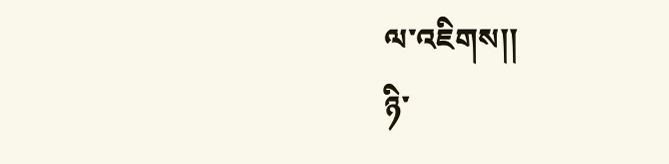ལ་འཇིགས།།
ཉི་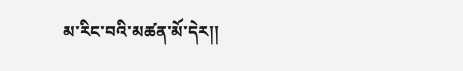མ་རིང་བའི་མཚན་མོ་དེར།།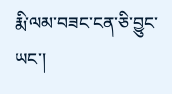རྨི་ལམ་བཟང་ངན་ཅི་བྱུང་ཡང་།